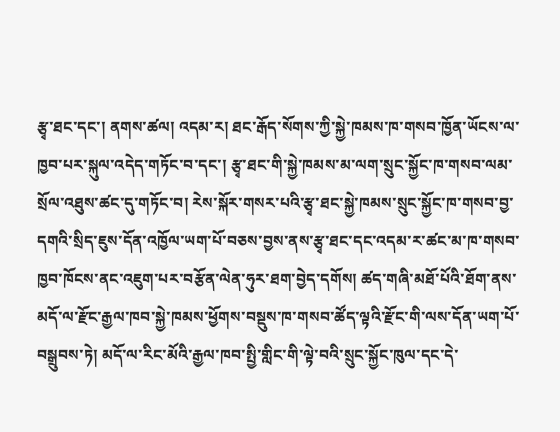རྩྭ་ཐང་དང་། ནགས་ཚལ། འདམ་ར། ཐང་རྒོད་སོགས་ཀྱི་སྐྱེ་ཁམས་ཁ་གསབ་ཁྱོན་ཡོངས་ལ་ཁྱབ་པར་སྐུལ་འདེད་གཏོང་བ་དང་། རྩྭ་ཐང་གི་སྐྱེ་ཁམས་མ་ལག་སྲུང་སྐྱོང་ཁ་གསབ་ལམ་སྲོལ་འཐུས་ཚང་དུ་གཏོང་བ། རེས་སྐོར་གསར་པའི་རྩྭ་ཐང་སྐྱེ་ཁམས་སྲུང་སྐྱོང་ཁ་གསབ་བྱ་དགའི་སྲིད་ཇུས་དོན་འཁྱོལ་ཡག་པོ་བཅས་བྱས་ནས་རྩྭ་ཐང་དང་འདམ་ར་ཚང་མ་ཁ་གསབ་ཁྱབ་ཁོངས་ནང་འཇུག་པར་བརྩོན་ལེན་ཧུར་ཐག་བྱེད་དགོས། ཚད་གཞི་མཐོ་པོའི་ཐོག་ནས་མདོ་ལ་རྫོང་རྒྱལ་ཁབ་སྐྱེ་ཁམས་ཕྱོགས་བསྡུས་ཁ་གསབ་ཚོད་ལྟའི་རྫོང་གི་ལས་དོན་ཡག་པོ་བསྒྲུབས་ཏེ། མདོ་ལ་རིང་མོའི་རྒྱལ་ཁབ་སྤྱི་གླིང་གི་ལྟེ་བའི་སྲུང་སྐྱོང་ཁུལ་དང་དེ་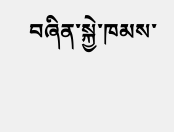བཞིན་སྐྱེ་ཁམས་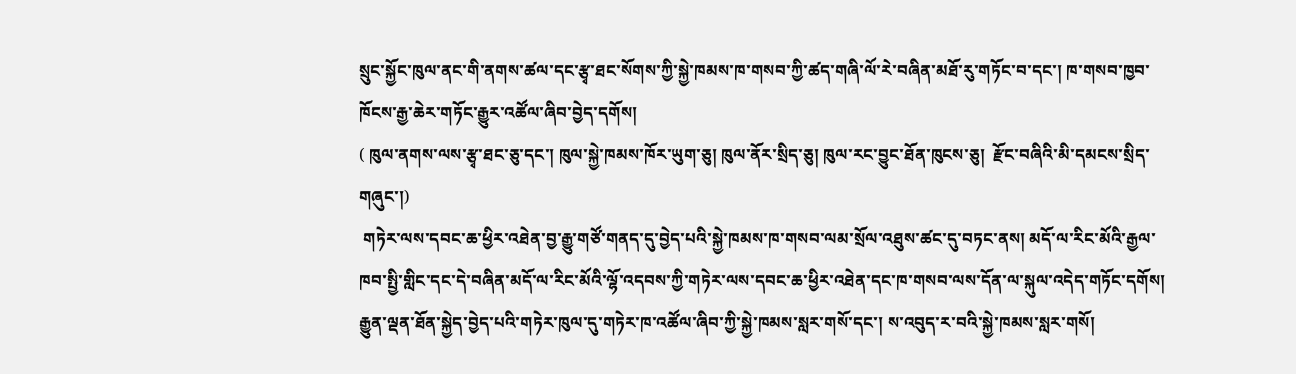སྲུང་སྐྱོང་ཁུལ་ནང་གི་ནགས་ཚལ་དང་རྩྭ་ཐང་སོགས་ཀྱི་སྐྱེ་ཁམས་ཁ་གསབ་ཀྱི་ཚད་གཞི་ལོ་རེ་བཞིན་མཐོ་རུ་གཏོང་བ་དང་། ཁ་གསབ་ཁྱབ་ཁོངས་རྒྱ་ཆེར་གཏོང་རྒྱུར་འཚོལ་ཞིབ་བྱེད་དགོས།
( ཁུལ་ནགས་ལས་རྩྭ་ཐང་ཅུ་དང་། ཁུལ་སྐྱེ་ཁམས་ཁོར་ཡུག་ཅུ། ཁུལ་ནོར་སྲིད་ཅུ། ཁུལ་རང་བྱུང་ཐོན་ཁུངས་ཅུ།  རྫོང་བཞིའི་མི་དམངས་སྲིད་གཞུང་།)
 གཏེར་ལས་དབང་ཆ་ཕྱིར་འཐེན་བྱ་རྒྱུ་གཙོ་གནད་དུ་བྱེད་པའི་སྐྱེ་ཁམས་ཁ་གསབ་ལམ་སྲོལ་འཐུས་ཚང་དུ་བཏང་ནས། མདོ་ལ་རིང་མོའི་རྒྱལ་ཁབ་སྤྱི་གླིང་དང་དེ་བཞིན་མདོ་ལ་རིང་མོའི་ལྷོ་འདབས་ཀྱི་གཏེར་ལས་དབང་ཆ་ཕྱིར་འཐེན་དང་ཁ་གསབ་ལས་དོན་ལ་སྐུལ་འདེད་གཏོང་དགོས། རྒྱུན་ལྡན་ཐོན་སྐྱེད་བྱེད་པའི་གཏེར་ཁུལ་དུ་གཏེར་ཁ་འཚོལ་ཞིབ་ཀྱི་སྐྱེ་ཁམས་སླར་གསོ་དང་། ས་འབུད་ར་བའི་སྐྱེ་ཁམས་སླར་གསོ།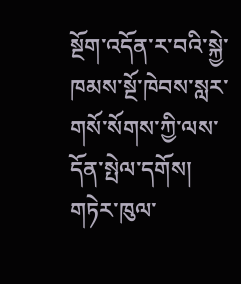སྔོག་འདོན་ར་བའི་སྐྱེ་ཁམས་སྔོ་ཁེབས་སླར་གསོ་སོགས་ཀྱི་ལས་དོན་སྤེལ་དགོས། གཏེར་ཁུལ་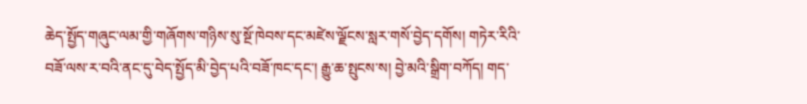ཆེད་སྤྱོད་གཞུང་ལམ་གྱི་གཞོགས་གཉིས་སུ་སྔོ་ཁེབས་དང་མཛེས་ལྗོངས་སླར་གསོ་བྱེད་དགོས། གཏེར་རིའི་བཟོ་ལས་ར་བའི་ནང་དུ་བེད་སྤྱོད་མི་བྱེད་པའི་བཟོ་ཁང་དང་། རྒྱུ་ཆ་སྤུངས་ས། བྱེ་མའི་སྒྲིག་བཀོད། གད་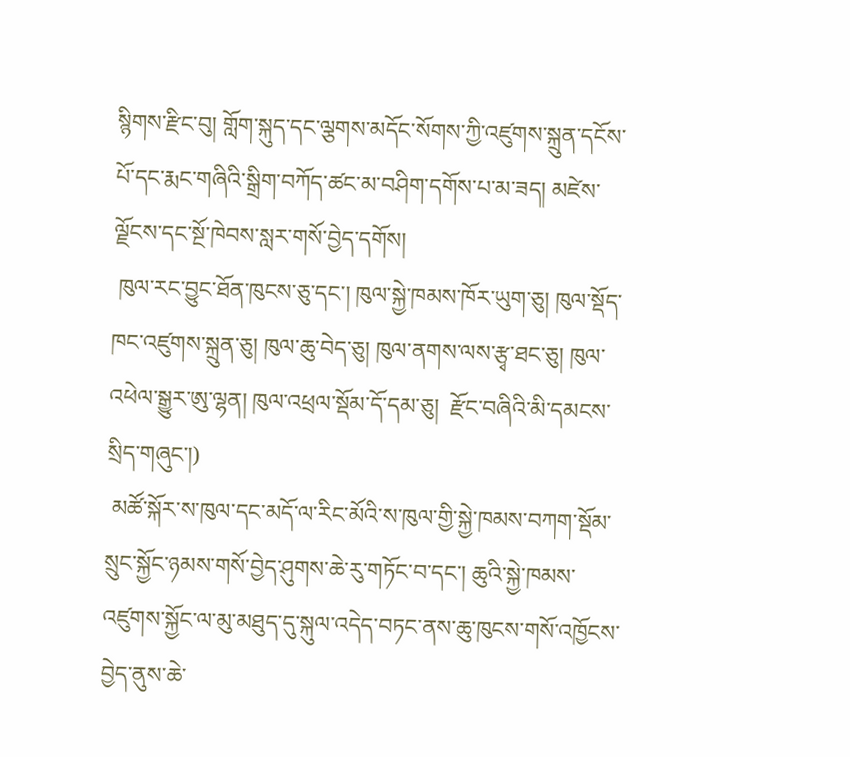སྙིགས་རྫིང་བུ། གློག་སྐུད་དང་ལྕགས་མདོང་སོགས་ཀྱི་འཛུགས་སྐྲུན་དངོས་པོ་དང་རྨང་གཞིའི་སྒྲིག་བཀོད་ཚང་མ་བཤིག་དགོས་པ་མ་ཟད། མཛེས་ལྗོངས་དང་སྔོ་ཁེབས་སླར་གསོ་བྱེད་དགོས།
 ཁུལ་རང་བྱུང་ཐོན་ཁུངས་ཅུ་དང་། ཁུལ་སྐྱེ་ཁམས་ཁོར་ཡུག་ཅུ། ཁུལ་སྡོད་ཁང་འཛུགས་སྐྲུན་ཅུ། ཁུལ་ཆུ་བེད་ཅུ། ཁུལ་ནགས་ལས་རྩྭ་ཐང་ཅུ། ཁུལ་འཕེལ་སྒྱུར་ཨུ་ལྷན། ཁུལ་འཕྲལ་སྡོམ་དོ་དམ་ཅུ།  རྫོང་བཞིའི་མི་དམངས་སྲིད་གཞུང་།)
 མཚོ་སྐོར་ས་ཁུལ་དང་མདོ་ལ་རིང་མོའི་ས་ཁུལ་གྱི་སྐྱེ་ཁམས་བཀག་སྡོམ་སྲུང་སྐྱོང་ཉམས་གསོ་བྱེད་ཤུགས་ཆེ་རུ་གཏོང་བ་དང་། ཆུའི་སྐྱེ་ཁམས་འཛུགས་སྐྱོང་ལ་མུ་མཐུད་དུ་སྐུལ་འདེད་བཏང་ནས་ཆུ་ཁུངས་གསོ་འཁྱོངས་བྱེད་ནུས་ཆེ་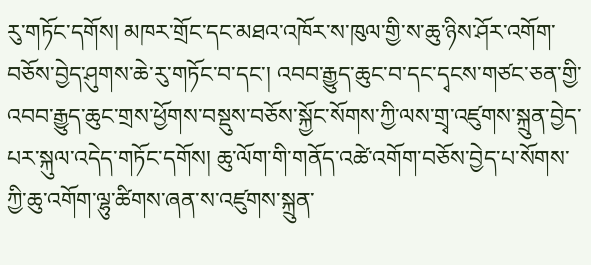རུ་གཏོང་དགོས། མཁར་གྲོང་དང་མཐའ་འཁོར་ས་ཁུལ་གྱི་ས་ཆུ་ཉིས་ཤོར་འགོག་བཅོས་བྱེད་ཤུགས་ཆེ་རུ་གཏོང་བ་དང་། འབབ་རྒྱུད་ཆུང་བ་དང་དྭངས་གཙང་ཅན་གྱི་འབབ་རྒྱུད་ཆུང་གྲས་ཕྱོགས་བསྡུས་བཅོས་སྐྱོང་སོགས་ཀྱི་ལས་གྲྭ་འཛུགས་སྐྲུན་བྱེད་པར་སྐུལ་འདེད་གཏོང་དགོས། ཆུ་ལོག་གི་གནོད་འཚེ་འགོག་བཅོས་བྱེད་པ་སོགས་ཀྱི་ཆུ་འགོག་ལྷུ་ཚིགས་ཞན་ས་འཛུགས་སྐྲུན་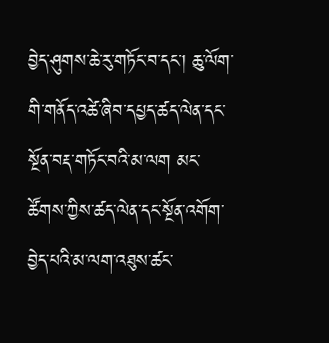བྱེད་ཤུགས་ཆེ་རུ་གཏོང་བ་དང་། ཆུ་ལོག་གི་གནོད་འཚེ་ཞིབ་དཔྱད་ཚད་ལེན་དང་སྔོན་བརྡ་གཏོང་བའི་མ་ལག མང་ཚོགས་ཀྱིས་ཚད་ལེན་དང་སྔོན་འགོག་བྱེད་པའི་མ་ལག་འཐུས་ཚང་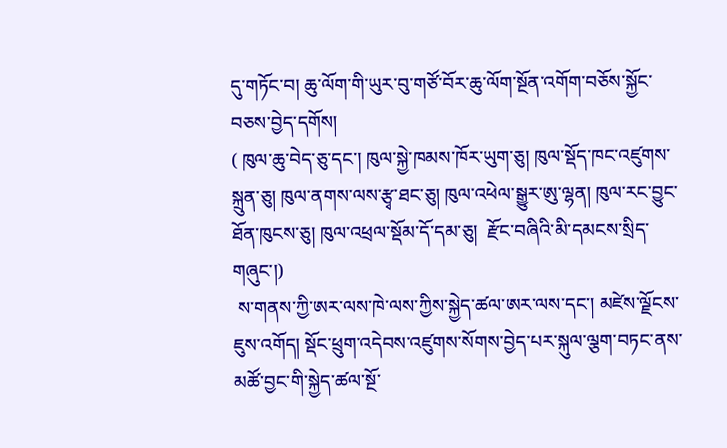དུ་གཏོང་བ། ཆུ་ལོག་གི་ཡུར་བུ་གཙོ་བོར་ཆུ་ལོག་སྔོན་འགོག་བཅོས་སྐྱོང་བཅས་བྱེད་དགོས།
( ཁུལ་ཆུ་བེད་ཅུ་དང་། ཁུལ་སྐྱེ་ཁམས་ཁོར་ཡུག་ཅུ། ཁུལ་སྡོད་ཁང་འཛུགས་སྐྲུན་ཅུ། ཁུལ་ནགས་ལས་རྩྭ་ཐང་ཅུ། ཁུལ་འཕེལ་སྒྱུར་ཨུ་ལྷན། ཁུལ་རང་བྱུང་ཐོན་ཁུངས་ཅུ། ཁུལ་འཕྲལ་སྡོམ་དོ་དམ་ཅུ།  རྫོང་བཞིའི་མི་དམངས་སྲིད་གཞུང་།)
 ས་གནས་ཀྱི་ཨར་ལས་ཁེ་ལས་ཀྱིས་སྐྱེད་ཚལ་ཨར་ལས་དང་། མཛེས་ལྗོངས་ཇུས་འགོད། སྡོང་ཕྲུག་འདེབས་འཛུགས་སོགས་བྱེད་པར་སྐུལ་ལྕག་བཏང་ནས་མཚོ་བྱང་གི་སྐྱེད་ཚལ་སྔོ་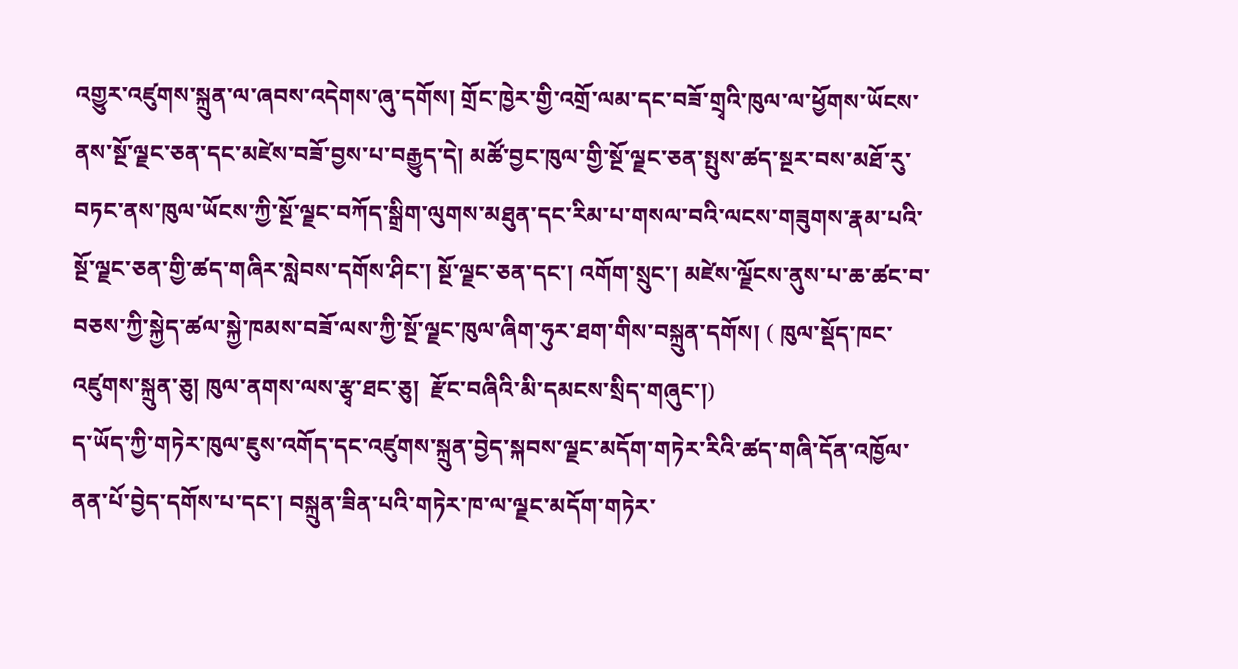འགྱུར་འཛུགས་སྐྲུན་ལ་ཞབས་འདེགས་ཞུ་དགོས། གྲོང་ཁྱེར་གྱི་འགྲོ་ལམ་དང་བཟོ་གྲྭའི་ཁུལ་ལ་ཕྱོགས་ཡོངས་ནས་སྔོ་ལྗང་ཅན་དང་མཛེས་བཟོ་བྱས་པ་བརྒྱུད་དེ། མཚོ་བྱང་ཁུལ་གྱི་སྔོ་ལྗང་ཅན་སྤུས་ཚད་སྔར་བས་མཐོ་རུ་བཏང་ནས་ཁུལ་ཡོངས་ཀྱི་སྔོ་ལྗང་བཀོད་སྒྲིག་ལུགས་མཐུན་དང་རིམ་པ་གསལ་བའི་ལངས་གཟུགས་རྣམ་པའི་སྔོ་ལྗང་ཅན་གྱི་ཚད་གཞིར་སླེབས་དགོས་ཤིང་། སྔོ་ལྗང་ཅན་དང་། འགོག་སྲུང་། མཛེས་ལྗོངས་ནུས་པ་ཆ་ཚང་བ་བཅས་ཀྱི་སྐྱེད་ཚལ་སྐྱེ་ཁམས་བཟོ་ལས་ཀྱི་སྔོ་ལྗང་ཁུལ་ཞིག་ཧུར་ཐག་གིས་བསྐྲུན་དགོས། ( ཁུལ་སྡོད་ཁང་འཛུགས་སྐྲུན་ཅུ། ཁུལ་ནགས་ལས་རྩྭ་ཐང་ཅུ།  རྫོང་བཞིའི་མི་དམངས་སྲིད་གཞུང་།)
ད་ཡོད་ཀྱི་གཏེར་ཁུལ་ཇུས་འགོད་དང་འཛུགས་སྐྲུན་བྱེད་སྐབས་ལྗང་མདོག་གཏེར་རིའི་ཚད་གཞི་དོན་འཁྱོལ་ནན་པོ་བྱེད་དགོས་པ་དང་། བསྐྲུན་ཟིན་པའི་གཏེར་ཁ་ལ་ལྗང་མདོག་གཏེར་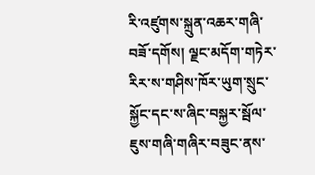རི་འཛུགས་སྐྲུན་འཆར་གཞི་བཟོ་དགོས། ལྗང་མདོག་གཏེར་རིར་ས་གཤིས་ཁོར་ཡུག་སྲུང་སྐྱོང་དང་ས་ཞིང་བསྐྱར་སྦོལ་ཇུས་གཞི་གཞིར་བཟུང་ནས་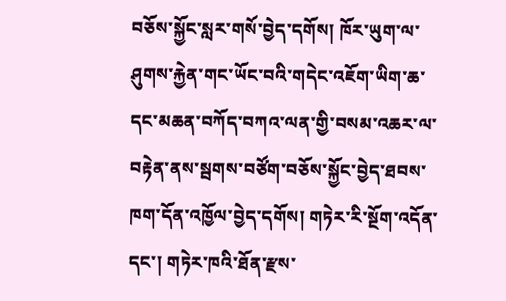བཅོས་སྐྱོང་སླར་གསོ་བྱེད་དགོས། ཁོར་ཡུག་ལ་ཤུགས་རྐྱེན་གང་ཡོང་བའི་གདེང་འཇོག་ཡིག་ཆ་དང་མཆན་བཀོད་བཀའ་ལན་གྱི་བསམ་འཆར་ལ་བརྟེན་ནས་སྦགས་བཙོག་བཅོས་སྐྱོང་བྱེད་ཐབས་ཁག་དོན་འཁྱོལ་བྱེད་དགོས། གཏེར་རི་སྔོག་འདོན་དང་། གཏེར་ཁའི་ཐོན་རྫས་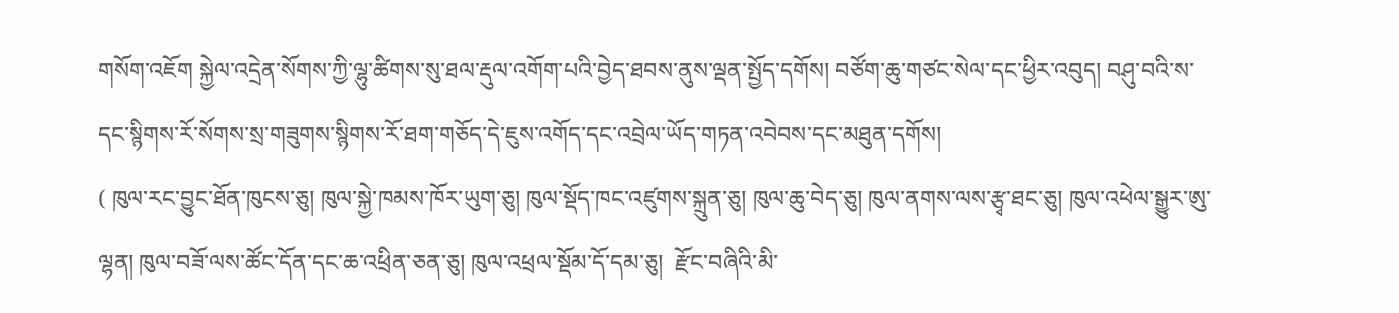གསོག་འཇོག སྐྱེལ་འདྲེན་སོགས་ཀྱི་ལྷུ་ཚིགས་སུ་ཐལ་རྡུལ་འགོག་པའི་བྱེད་ཐབས་ནུས་ལྡན་སྤྱོད་དགོས། བཙོག་ཆུ་གཙང་སེལ་དང་ཕྱིར་འབུད། བཤུ་བའི་ས་དང་སྙིགས་རོ་སོགས་སྲ་གཟུགས་སྙིགས་རོ་ཐག་གཅོད་དེ་ཇུས་འགོད་དང་འབྲེལ་ཡོད་གཏན་འབེབས་དང་མཐུན་དགོས།
( ཁུལ་རང་བྱུང་ཐོན་ཁུངས་ཅུ། ཁུལ་སྐྱེ་ཁམས་ཁོར་ཡུག་ཅུ། ཁུལ་སྡོད་ཁང་འཛུགས་སྐྲུན་ཅུ། ཁུལ་ཆུ་བེད་ཅུ། ཁུལ་ནགས་ལས་རྩྭ་ཐང་ཅུ། ཁུལ་འཕེལ་སྒྱུར་ཨུ་ལྷན། ཁུལ་བཟོ་ལས་ཚོང་དོན་དང་ཆ་འཕྲིན་ཅན་ཅུ། ཁུལ་འཕྲལ་སྡོམ་དོ་དམ་ཅུ།  རྫོང་བཞིའི་མི་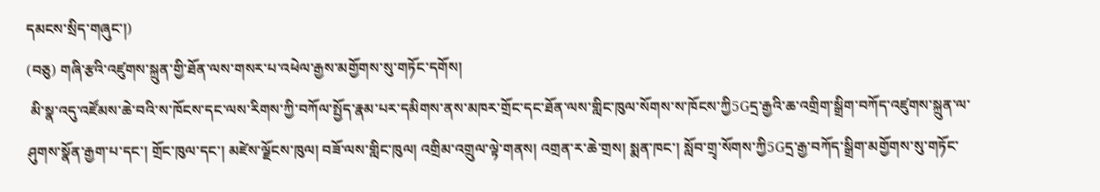དམངས་སྲིད་གཞུང་།)
(བཅུ) གཞི་རྩའི་འཛུགས་སྐྲུན་གྱི་ཐོན་ལས་གསར་པ་འཕེལ་རྒྱས་མགྱོགས་སུ་གཏོང་དགོས།
 མི་སྣ་འདུ་འཛོམས་ཆེ་བའི་ས་ཁོངས་དང་ལས་རིགས་ཀྱི་བཀོལ་སྤྱོད་རྣམ་པར་དམིགས་ནས་མཁར་གྲོང་དང་ཐོན་ལས་གླིང་ཁུལ་སོགས་ས་ཁོངས་ཀྱི5Gདྲ་རྒྱའི་ཆ་འགྲིག་སྒྲིག་བཀོད་འཛུགས་སྐྲུན་ལ་ཤུགས་སྣོན་རྒྱག་པ་དང་། གྲོང་ཁུལ་དང་། མཛེས་ལྗོངས་ཁུལ། བཟོ་ལས་གླིང་ཁུལ། འགྲིམ་འགྲུལ་ལྟེ་གནས། འགྲན་ར་ཆེ་གྲས། སྨན་ཁང་། སློབ་གྲྭ་སོགས་ཀྱི5Gདྲ་རྒྱ་བཀོད་སྒྲིག་མགྱོགས་སུ་གཏོང་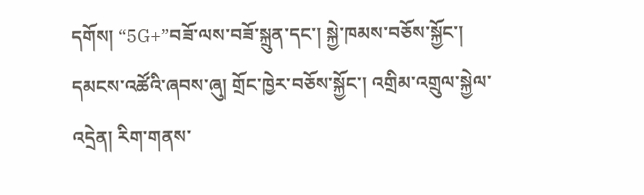དགོས། “5G+”བཟོ་ལས་བཟོ་སྐྲུན་དང་། སྐྱེ་ཁམས་བཅོས་སྐྱོང་། དམངས་འཚོའི་ཞབས་ཞུ། གྲོང་ཁྱེར་བཅོས་སྐྱོང་། འགྲིམ་འགྲུལ་སྐྱེལ་འདྲེན། རིག་གནས་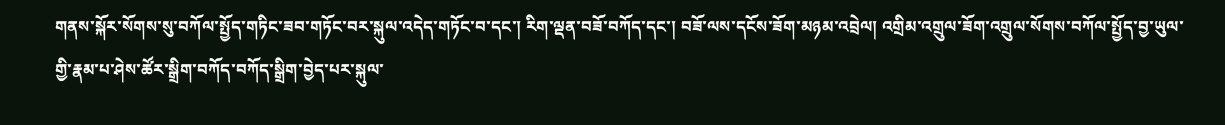གནས་སྐོར་སོགས་སུ་བཀོལ་སྤྱོད་གཏིང་ཟབ་གཏོང་བར་སྐུལ་འདེད་གཏོང་བ་དང་། རིག་ལྡན་བཟོ་བཀོད་དང་། བཟོ་ལས་དངོས་ཟོག་མཉམ་འབྲེལ། འགྲིམ་འགྲུལ་ཟོག་འགྲུལ་སོགས་བཀོལ་སྤྱོད་བྱ་ཡུལ་གྱི་རྣམ་པ་ཤེས་ཚོར་སྒྲིག་བཀོད་བཀོད་སྒྲིག་བྱེད་པར་སྐུལ་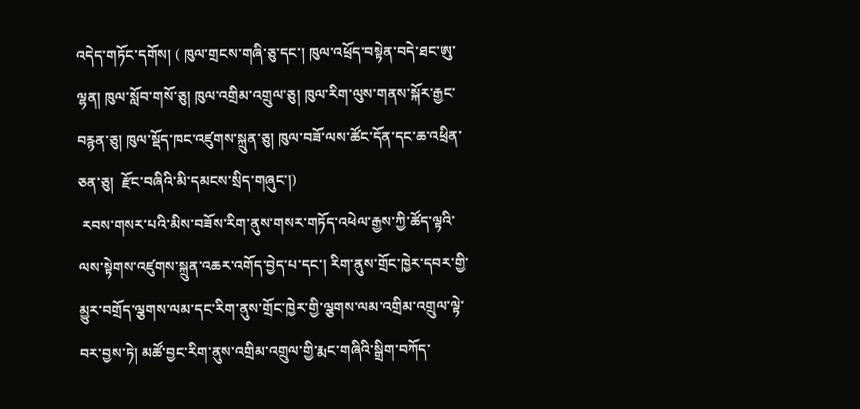འདེད་གཏོང་དགོས། ( ཁུལ་གྲངས་གཞི་ཅུ་དང་། ཁུལ་འཕྲོད་བསྟེན་བདེ་ཐང་ཨུ་ལྷན། ཁུལ་སློབ་གསོ་ཅུ། ཁུལ་འགྲིམ་འགྲུལ་ཅུ། ཁུལ་རིག་ལུས་གནས་སྐོར་རྒྱང་བརྙན་ཅུ། ཁུལ་སྡོད་ཁང་འཛུགས་སྐྲུན་ཅུ། ཁུལ་བཟོ་ལས་ཚོང་དོན་དང་ཆ་འཕྲིན་ཅན་ཅུ།  རྫོང་བཞིའི་མི་དམངས་སྲིད་གཞུང་།)
 རབས་གསར་པའི་མིས་བཟོས་རིག་ནུས་གསར་གཏོད་འཕེལ་རྒྱས་ཀྱི་ཚོད་ལྟའི་ལས་སྟེགས་འཛུགས་སྐྲུན་འཆར་འགོད་བྱེད་པ་དང་། རིག་ནུས་གྲོང་ཁྱེར་དབར་གྱི་མྱུར་བགྲོད་ལྕགས་ལམ་དང་རིག་ནུས་གྲོང་ཁྱེར་གྱི་ལྕགས་ལམ་འགྲིམ་འགྲུལ་ལྟེ་བར་བྱས་ཏེ། མཚོ་བྱང་རིག་ནུས་འགྲིམ་འགྲུལ་གྱི་རྨང་གཞིའི་སྒྲིག་བཀོད་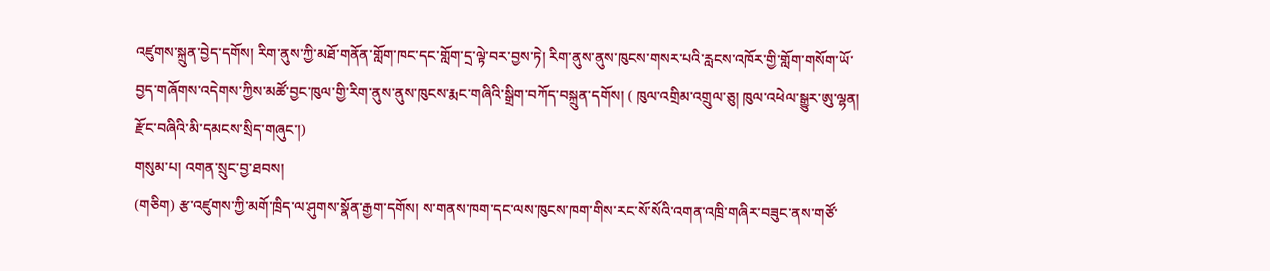འཛུགས་སྐྲུན་བྱེད་དགོས། རིག་ནུས་ཀྱི་མཐོ་གནོན་གློག་ཁང་དང་གློག་དྲ་ལྟེ་བར་བྱས་ཏེ། རིག་ནུས་ནུས་ཁུངས་གསར་པའི་རླངས་འཁོར་གྱི་གློག་གསོག་ཡོ་བྱད་གཞོགས་འདེགས་ཀྱིས་མཚོ་བྱང་ཁུལ་གྱི་རིག་ནུས་ནུས་ཁུངས་རྨང་གཞིའི་སྒྲིག་བཀོད་བསྐྲུན་དགོས། ( ཁུལ་འགྲིམ་འགྲུལ་ཅུ། ཁུལ་འཕེལ་སྒྱུར་ཨུ་ལྷན།  རྫོང་བཞིའི་མི་དམངས་སྲིད་གཞུང་།)
གསུམ་པ། འགན་སྲུང་བྱ་ཐབས།
(གཅིག) རྩ་འཛུགས་ཀྱི་མགོ་ཁྲིད་ལ་ཤུགས་སྣོན་རྒྱག་དགོས། ས་གནས་ཁག་དང་ལས་ཁུངས་ཁག་གིས་རང་སོ་སོའི་འགན་འཁྲི་གཞིར་བཟུང་ནས་གཙོ་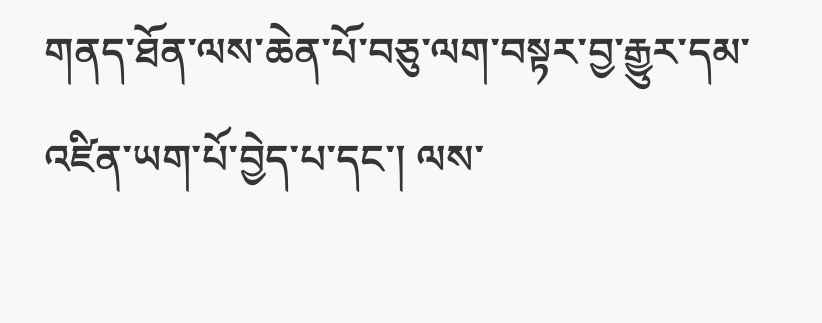གནད་ཐོན་ལས་ཆེན་པོ་བཅུ་ལག་བསྟར་བྱ་རྒྱུར་དམ་འཛིན་ཡག་པོ་བྱེད་པ་དང་། ལས་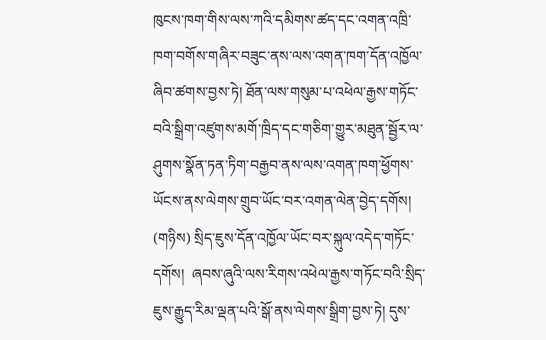ཁུངས་ཁག་གིས་ལས་ཀའི་དམིགས་ཚད་དང་འགན་འཁྲི་ཁག་བགོས་གཞིར་བཟུང་ནས་ལས་འགན་ཁག་དོན་འཁྱོལ་ཞིབ་ཚགས་བྱས་ཏེ། ཐོན་ལས་གསུམ་པ་འཕེལ་རྒྱས་གཏོང་བའི་སྒྲིག་འཛུགས་མགོ་ཁྲིད་དང་གཅིག་གྱུར་མཐུན་སྦྱོར་ལ་ཤུགས་སྣོན་ཏན་ཏིག་བརྒྱབ་ནས་ལས་འགན་ཁག་ཕྱོགས་ཡོངས་ནས་ལེགས་གྲུབ་ཡོང་བར་འགན་ལེན་བྱེད་དགོས།
(གཉིས) སྲིད་ཇུས་དོན་འཁྱོལ་ཡོང་བར་སྐུལ་འདེད་གཏོང་དགོས།  ཞབས་ཞུའི་ལས་རིགས་འཕེལ་རྒྱས་གཏོང་བའི་སྲིད་ཇུས་རྒྱུད་རིམ་ལྡན་པའི་སྒོ་ནས་ལེགས་སྒྲིག་བྱས་ཏེ། དུས་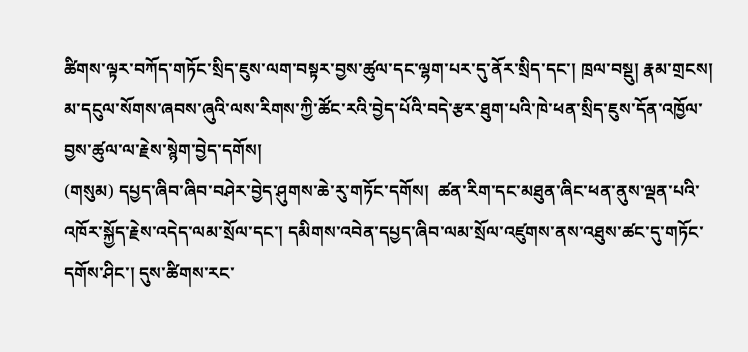ཚིགས་ལྟར་བཀོད་གཏོང་སྲིད་ཇུས་ལག་བསྟར་བྱས་ཚུལ་དང་ལྷག་པར་དུ་ནོར་སྲིད་དང་། ཁྲལ་བསྡུ། རྣམ་གྲངས། མ་དངུལ་སོགས་ཞབས་ཞུའི་ལས་རིགས་ཀྱི་ཚོང་རའི་བྱེད་པོའི་བདེ་རྩར་ཐུག་པའི་ཁེ་ཕན་སྲིད་ཇུས་དོན་འཁྱོལ་བྱས་ཚུལ་ལ་རྗེས་སྙེག་བྱེད་དགོས།
(གསུམ) དཔྱད་ཞིབ་ཞིབ་བཤེར་བྱེད་ཤུགས་ཆེ་རུ་གཏོང་དགོས།  ཚན་རིག་དང་མཐུན་ཞིང་ཕན་ནུས་ལྡན་པའི་འཁོར་སྐྱོད་རྗེས་འདེད་ལམ་སྲོལ་དང་། དམིགས་འབེན་དཔྱད་ཞིབ་ལམ་སྲོལ་འཛུགས་ནས་འཐུས་ཚང་དུ་གཏོང་དགོས་ཤིང་། དུས་ཚིགས་རང་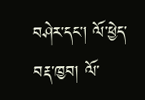བཤེར་དང་། ལོ་ཕྱེད་བརྡ་ཁྱབ། ལོ་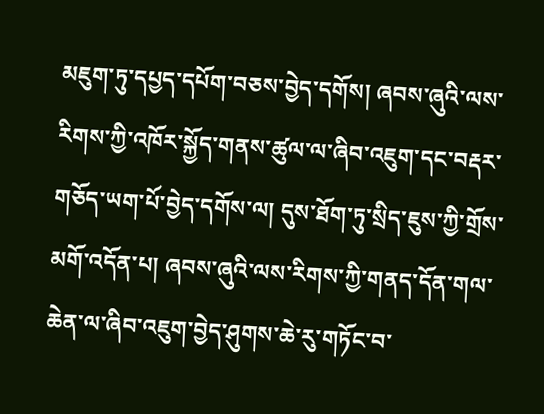མཇུག་ཏུ་དཔྱད་དཔོག་བཅས་བྱེད་དགོས། ཞབས་ཞུའི་ལས་རིགས་ཀྱི་འཁོར་སྐྱོད་གནས་ཚུལ་ལ་ཞིབ་འཇུག་དང་བརྡར་གཅོད་ཡག་པོ་བྱེད་དགོས་ལ། དུས་ཐོག་ཏུ་སྲིད་ཇུས་ཀྱི་གྲོས་མགོ་འདོན་པ། ཞབས་ཞུའི་ལས་རིགས་ཀྱི་གནད་དོན་གལ་ཆེན་ལ་ཞིབ་འཇུག་བྱེད་ཤུགས་ཆེ་རུ་གཏོང་བ་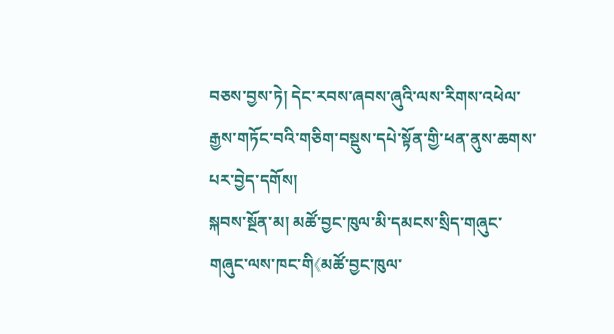བཅས་བྱས་ཏེ། དེང་རབས་ཞབས་ཞུའི་ལས་རིགས་འཕེལ་རྒྱས་གཏོང་བའི་གཅིག་བསྡུས་དཔེ་སྟོན་གྱི་ཕན་ནུས་ཆགས་པར་བྱེད་དགོས།
སྐབས་སྔོན་མ། མཚོ་བྱང་ཁུལ་མི་དམངས་སྲིད་གཞུང་གཞུང་ལས་ཁང་གི《མཚོ་བྱང་ཁུལ་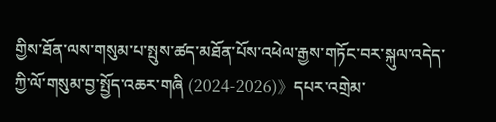གྱིས་ཐོན་ལས་གསུམ་པ་སྤུས་ཚད་མཐོན་པོས་འཕེལ་རྒྱས་གཏོང་བར་སྐུལ་འདེད་ཀྱི་ལོ་གསུམ་བྱ་སྤྱོད་འཆར་གཞི (2024-2026)》དཔར་འགྲེམ་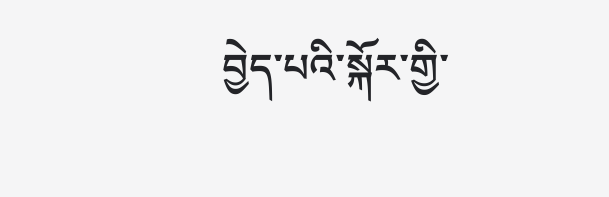བྱེད་པའི་སྐོར་གྱི་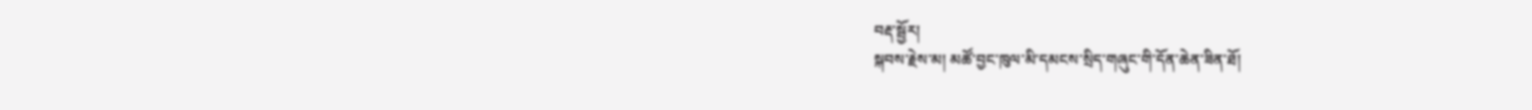བརྡ་སྦྱོར།
སྐབས་རྗེས་མ། མཚོ་བྱང་ཁུལ་མི་དམངས་སྲིད་གཞུང་གི་དོན་ཆེན་ཟིན་ཐོ།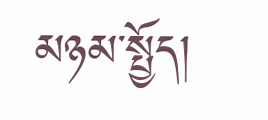མཉམ་སྤྱོད།